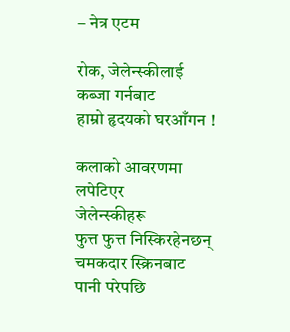– नेत्र एटम

रोक, जेलेन्स्कीलाई
कब्जा गर्नबाट
हाम्रो हृदयको घरआँगन !

कलाको आवरणमा लपेटिएर
जेलेन्स्कीहरू
फुत्त फुत्त निस्किरहेनछन्
चमकदार स्क्रिनबाट
पानी परेपछि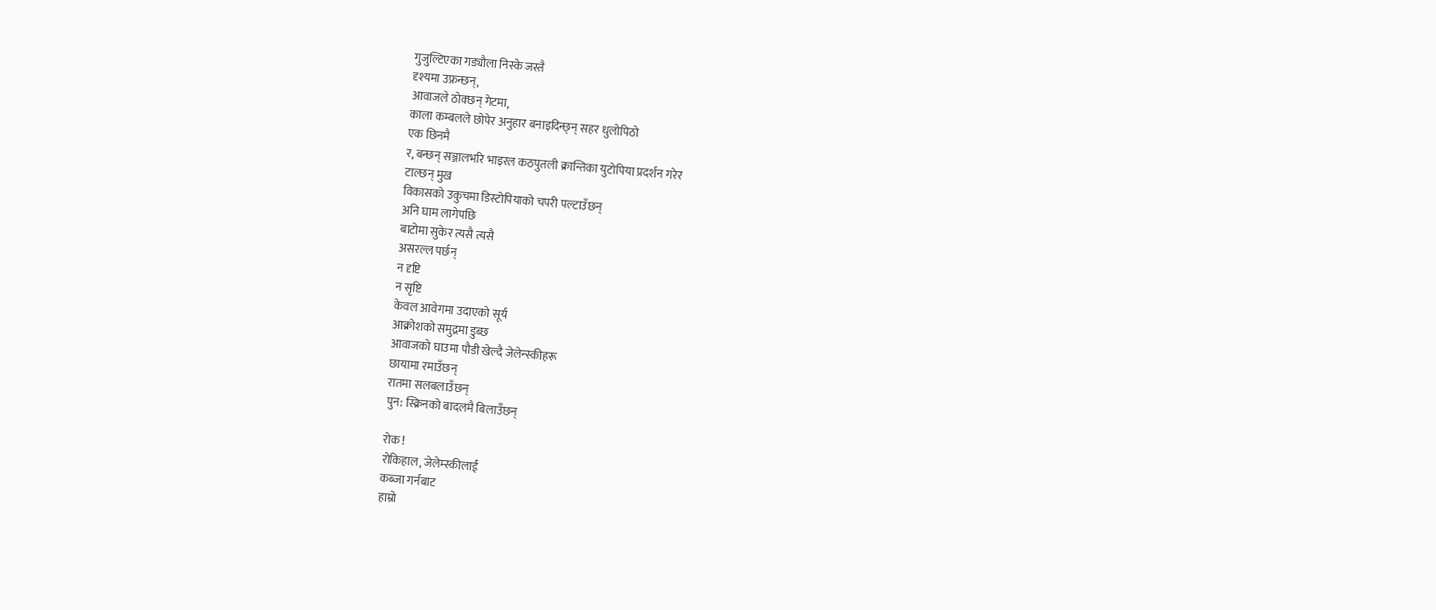गुजुल्टिएका गड्यौला निस्के जस्तै
दृश्यमा उफ्रन्छन्,
आवाजले ठोक्छन् गेटमा,
काला कम्बलले छोपेर अनुहार बनाइदिन्छ्न् सहर धुलोपिठो
एक छिनमै
र, बन्छन् सञ्जालभरि भाइरल कठपुतली क्रान्तिका युटोपिया प्रदर्शन गरेर
टाल्छन् मुख
विकासको उकुचमा डिस्टोपियाको चपरी पल्टाउँछन्
अनि घाम लागेपछि
बाटोमा सुकेर त्यसै त्यसै
असरल्ल पर्छन्
न दृष्टि
न सृष्टि
केवल आवेगमा उदाएको सूर्य
आक्रोशको समुद्रमा डुब्छ
आवाजको घाउमा पौडी खेल्दै जेलेन्स्कीहरू
छायामा रमाउँछन्
रातमा सलबलाउँछन्
पुन: स्क्रिनको बादलमै बिलाउँछन्

रोक !
रोकिहाल, जेलेम्स्कीलाई
कब्जा गर्नबाट
हाम्रो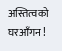अस्तित्वको घरआँगन !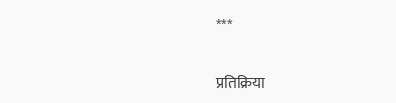***

प्रतिक्रिया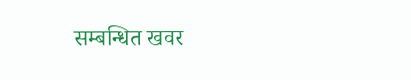सम्बन्धित खवर